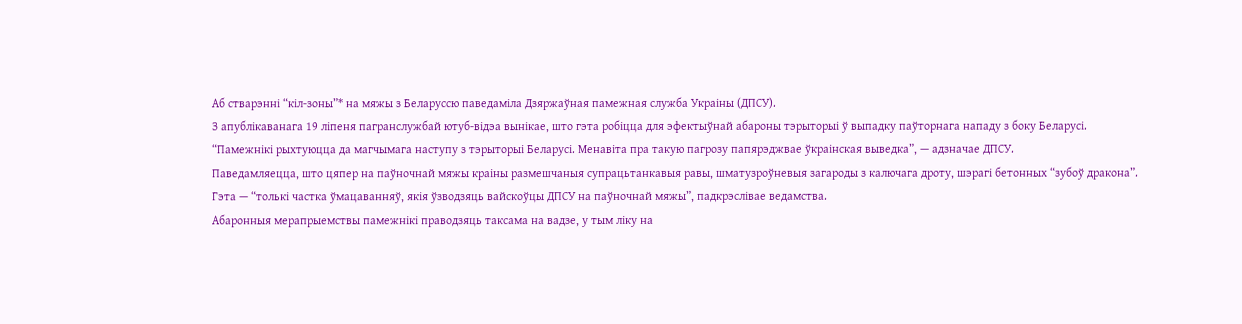Аб стварэнні “кіл-зоны”* на мяжы з Беларуссю паведаміла Дзяржаўная памежная служба Украіны (ДПСУ).
З апублікаванага 19 ліпеня пагранслужбай ютуб-відэа вынікае, што гэта робіцца для эфектыўнай абароны тэрыторыі ў выпадку паўторнага нападу з боку Беларусі.
“Памежнікі рыхтуюцца да магчымага наступу з тэрыторыі Беларусі. Менавіта пра такую пагрозу папярэджвае ўкраінская выведка”, — адзначае ДПСУ.
Паведамляецца, што цяпер на паўночнай мяжы краіны размешчаныя супрацьтанкавыя равы, шматузроўневыя загароды з калючага дроту, шэрагі бетонных “зубоў дракона”.
Гэта — “толькі частка ўмацаванняў, якія ўзводзяць вайскоўцы ДПСУ на паўночнай мяжы”, падкрэслівае ведамства.
Абаронныя мерапрыемствы памежнікі праводзяць таксама на вадзе, у тым ліку на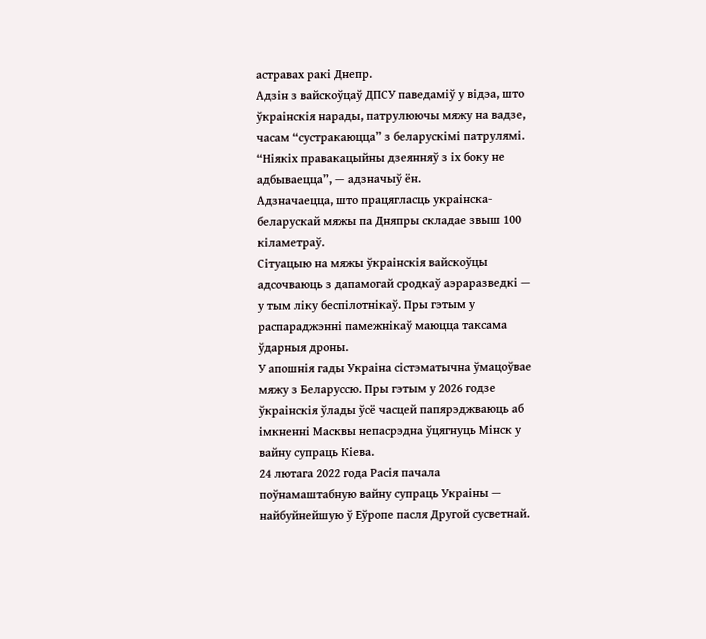астравах ракі Днепр.
Адзін з вайскоўцаў ДПСУ паведаміў у відэа, што ўкраінскія нарады, патрулюючы мяжу на вадзе, часам “сустракаюцца” з беларускімі патрулямі. “Ніякіх правакацыйны дзеянняў з іх боку не адбываецца”, — адзначыў ён.
Адзначаецца, што працягласць украінска-беларускай мяжы па Дняпры складае звыш 100 кіламетраў.
Сітуацыю на мяжы ўкраінскія вайскоўцы адсочваюць з дапамогай сродкаў аэраразведкі — у тым ліку беспілотнікаў. Пры гэтым у распараджэнні памежнікаў маюцца таксама ўдарныя дроны.
У апошнія гады Украіна сістэматычна ўмацоўвае мяжу з Беларуссю. Пры гэтым у 2026 годзе ўкраінскія ўлады ўсё часцей папярэджваюць аб імкненні Масквы непасрэдна ўцягнуць Мінск у вайну супраць Кіева.
24 лютага 2022 года Расія пачала поўнамаштабную вайну супраць Украіны — найбуйнейшую ў Еўропе пасля Другой сусветнай.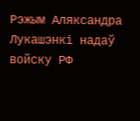Рэжым Аляксандра Лукашэнкі надаў войску РФ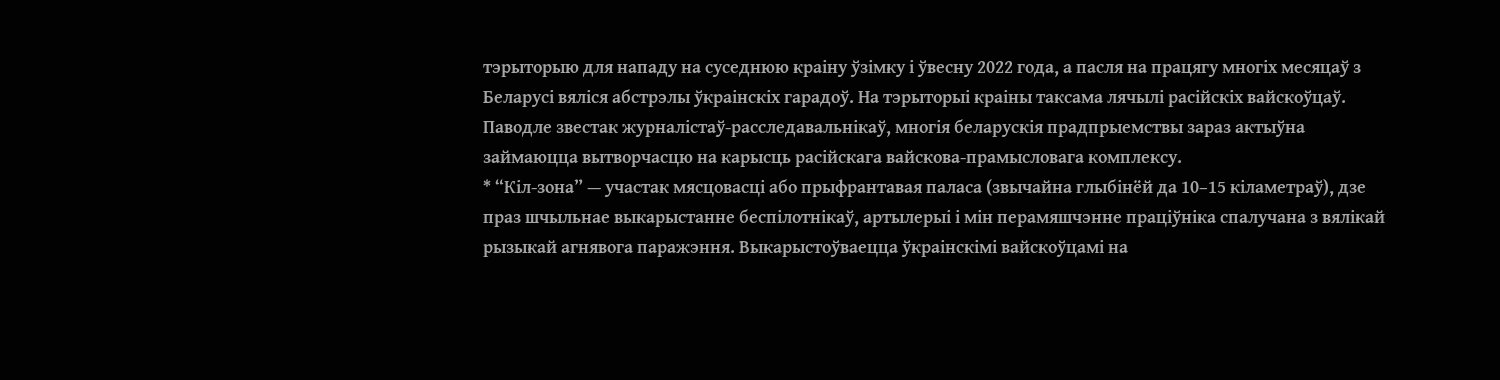тэрыторыю для нападу на суседнюю краіну ўзімку і ўвесну 2022 года, а пасля на працягу многіх месяцаў з Беларусі вяліся абстрэлы ўкраінскіх гарадоў. На тэрыторыі краіны таксама лячылі расійскіх вайскоўцаў. Паводле звестак журналістаў-расследавальнікаў, многія беларускія прадпрыемствы зараз актыўна займаюцца вытворчасцю на карысць расійскага вайскова-прамысловага комплексу.
* “Кіл-зона” — участак мясцовасці або прыфрантавая паласа (звычайна глыбінёй да 10–15 кіламетраў), дзе праз шчыльнае выкарыстанне беспілотнікаў, артылерыі і мін перамяшчэнне праціўніка спалучана з вялікай рызыкай агнявога паражэння. Выкарыстоўваецца ўкраінскімі вайскоўцамі на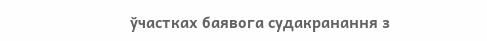ўчастках баявога судакранання з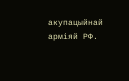акупацыйнай арміяй РФ.